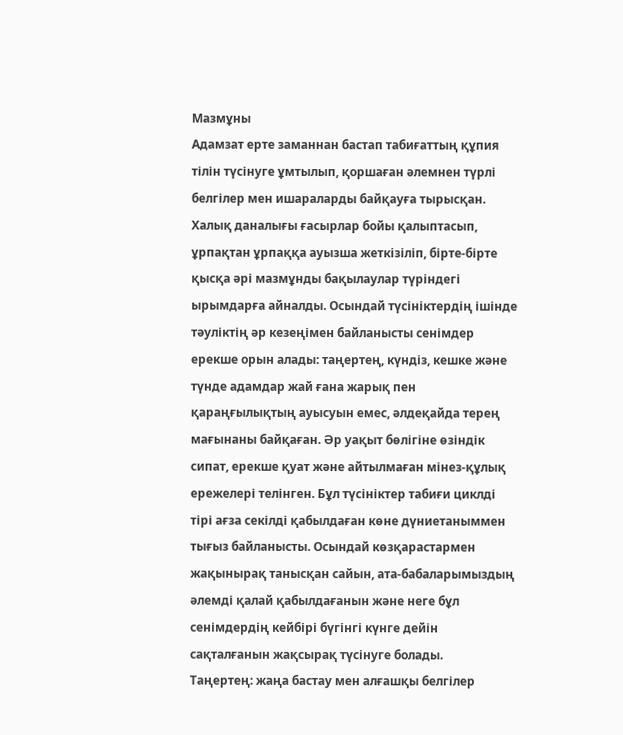Мазмұны
Адамзат ерте заманнан бастап табиғаттың құпия тілін түсінуге ұмтылып, қоршаған әлемнен түрлі белгілер мен ишараларды байқауға тырысқан. Халық даналығы ғасырлар бойы қалыптасып, ұрпақтан ұрпаққа ауызша жеткізіліп, бірте-бірте қысқа әрі мазмұнды бақылаулар түріндегі ырымдарға айналды. Осындай түсініктердің ішінде тәуліктің әр кезеңімен байланысты сенімдер ерекше орын алады: таңертең, күндіз, кешке және түнде адамдар жай ғана жарық пен қараңғылықтың ауысуын емес, әлдеқайда терең мағынаны байқаған. Әр уақыт бөлігіне өзіндік сипат, ерекше қуат және айтылмаған мінез-құлық ережелері телінген. Бұл түсініктер табиғи циклді тірі ағза секілді қабылдаған көне дүниетаныммен тығыз байланысты. Осындай көзқарастармен жақынырақ танысқан сайын, ата-бабаларымыздың әлемді қалай қабылдағанын және неге бұл сенімдердің кейбірі бүгінгі күнге дейін сақталғанын жақсырақ түсінуге болады.
Таңертең: жаңа бастау мен алғашқы белгілер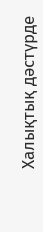Халықтық дәстүрде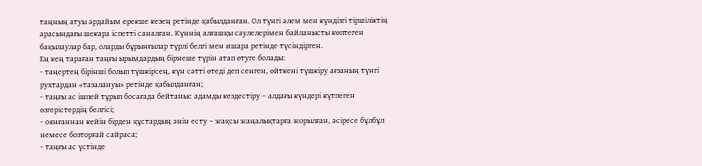таңның атуы әрдайым ерекше кезең ретінде қабылданған. Ол түнгі әлем мен күндізгі тіршіліктің арасындағы шекара іспетті саналған. Күннің алғашқы сәулелерімен байланысты көптеген бақылаулар бар, оларды бұрынғылар түрлі белгі мен ишара ретінде түсіндірген.
Ең кең тараған таңғы ырымдардың бірнеше түрін атап өтуге болады:
- таңертең бірінші болып түшкірсең, күн сәтті өтеді деп сенген, өйткені түшкіру ағзаның түнгі рухтардан «тазалануы» ретінде қабылданған;
- таңғы ас ішпей тұрып босағада бейтаныс адамды кездестіру – алдағы күндері күтпеген өзгерістердің белгісі;
- оянғаннан кейін бірден құстардың әнін есту – жақсы жаңалықтарға жорылған, әсіресе бұлбұл немесе бозторғай сайраса;
- таңғы ас үстінде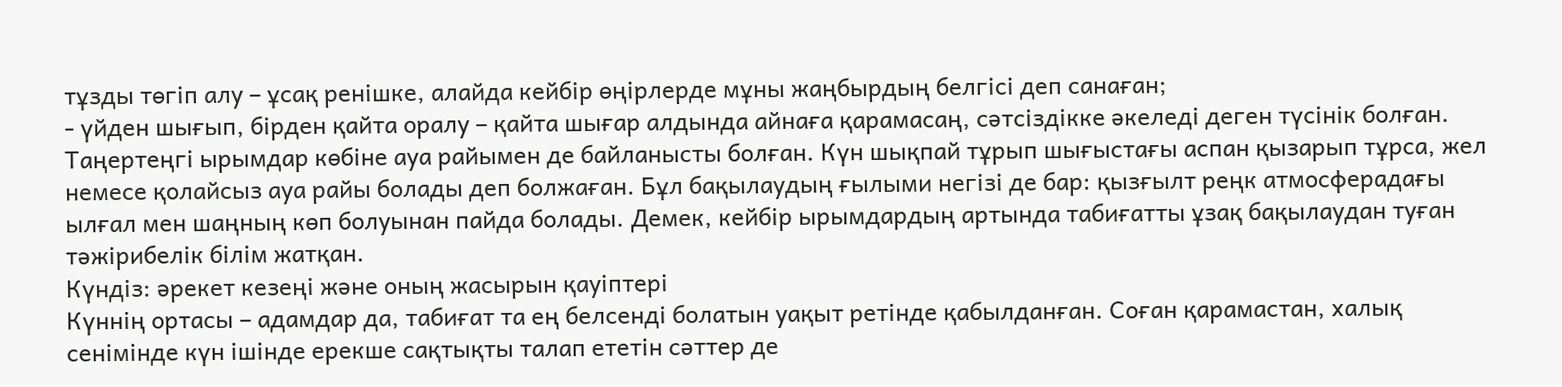тұзды төгіп алу – ұсақ ренішке, алайда кейбір өңірлерде мұны жаңбырдың белгісі деп санаған;
- үйден шығып, бірден қайта оралу – қайта шығар алдында айнаға қарамасаң, сәтсіздікке әкеледі деген түсінік болған.
Таңертеңгі ырымдар көбіне ауа райымен де байланысты болған. Күн шықпай тұрып шығыстағы аспан қызарып тұрса, жел немесе қолайсыз ауа райы болады деп болжаған. Бұл бақылаудың ғылыми негізі де бар: қызғылт реңк атмосферадағы ылғал мен шаңның көп болуынан пайда болады. Демек, кейбір ырымдардың артында табиғатты ұзақ бақылаудан туған тәжірибелік білім жатқан.
Күндіз: әрекет кезеңі және оның жасырын қауіптері
Күннің ортасы – адамдар да, табиғат та ең белсенді болатын уақыт ретінде қабылданған. Соған қарамастан, халық сенімінде күн ішінде ерекше сақтықты талап ететін сәттер де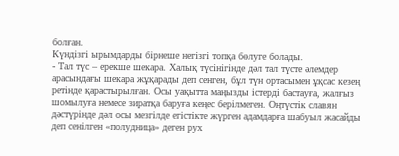болған.
Күндізгі ырымдарды бірнеше негізгі топқа бөлуге болады.
- Тал түс – ерекше шекара. Халық түсінігінде дәл тал түсте әлемдер арасындағы шекара жұқарады деп сенген, бұл түн ортасымен ұқсас кезең ретінде қарастырылған. Осы уақытта маңызды істерді бастауға, жалғыз шомылуға немесе зиратқа баруға кеңес берілмеген. Оңтүстік славян дәстүрінде дәл осы мезгілде егістікте жүрген адамдарға шабуыл жасайды деп сенілген «полудница» деген рух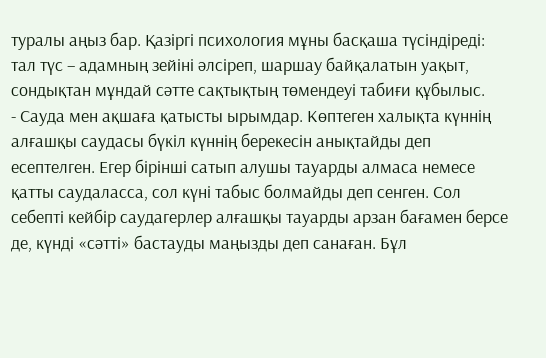туралы аңыз бар. Қазіргі психология мұны басқаша түсіндіреді: тал түс – адамның зейіні әлсіреп, шаршау байқалатын уақыт, сондықтан мұндай сәтте сақтықтың төмендеуі табиғи құбылыс.
- Сауда мен ақшаға қатысты ырымдар. Көптеген халықта күннің алғашқы саудасы бүкіл күннің берекесін анықтайды деп есептелген. Егер бірінші сатып алушы тауарды алмаса немесе қатты саудаласса, сол күні табыс болмайды деп сенген. Сол себепті кейбір саудагерлер алғашқы тауарды арзан бағамен берсе де, күнді «сәтті» бастауды маңызды деп санаған. Бұл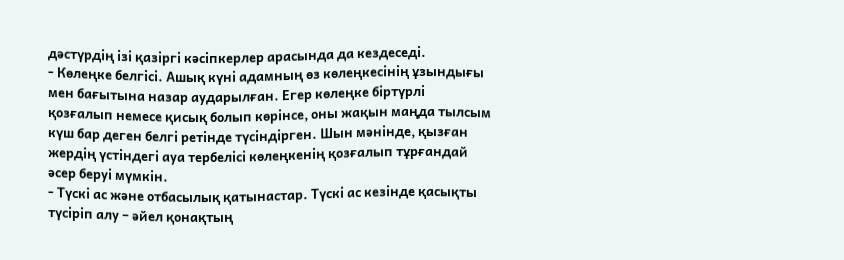дәстүрдің ізі қазіргі кәсіпкерлер арасында да кездеседі.
- Көлеңке белгісі. Ашық күні адамның өз көлеңкесінің ұзындығы мен бағытына назар аударылған. Егер көлеңке біртүрлі қозғалып немесе қисық болып көрінсе, оны жақын маңда тылсым күш бар деген белгі ретінде түсіндірген. Шын мәнінде, қызған жердің үстіндегі ауа тербелісі көлеңкенің қозғалып тұрғандай әсер беруі мүмкін.
- Түскі ас және отбасылық қатынастар. Түскі ас кезінде қасықты түсіріп алу – әйел қонақтың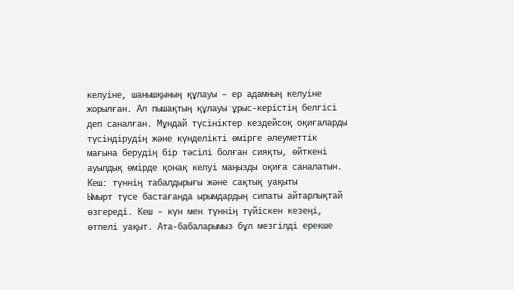келуіне, шанышқының құлауы – ер адамның келуіне жорылған. Ал пышақтың құлауы ұрыс-керістің белгісі деп саналған. Мұндай түсініктер кездейсоқ оқиғаларды түсіндірудің және күнделікті өмірге әлеуметтік мағына берудің бір тәсілі болған сияқты, өйткені ауылдық өмірде қонақ келуі маңызды оқиға саналатын.
Кеш: түннің табалдырығы және сақтық уақыты
Ымырт түсе бастағанда ырымдардың сипаты айтарлықтай өзгереді. Кеш – күн мен түннің түйіскен кезеңі, өтпелі уақыт. Ата-бабаларымыз бұл мезгілді ерекше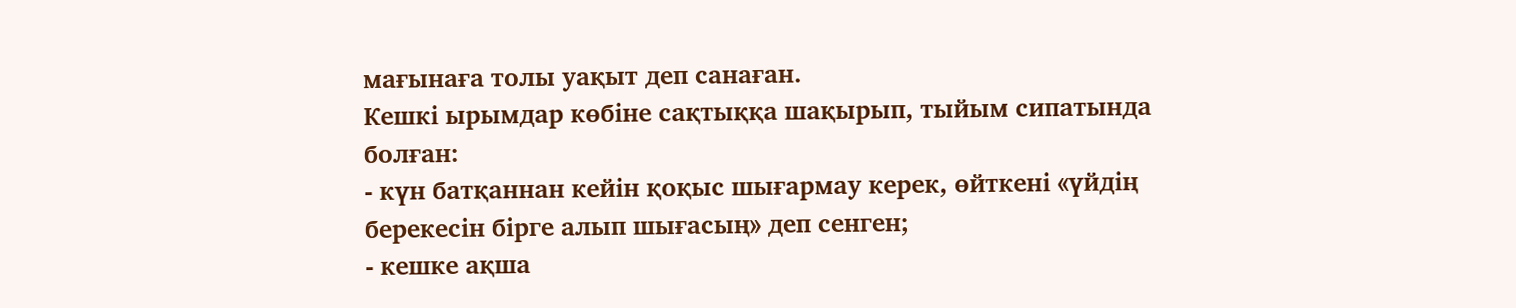мағынаға толы уақыт деп санаған.
Кешкі ырымдар көбіне сақтыққа шақырып, тыйым сипатында болған:
- күн батқаннан кейін қоқыс шығармау керек, өйткені «үйдің берекесін бірге алып шығасың» деп сенген;
- кешке ақша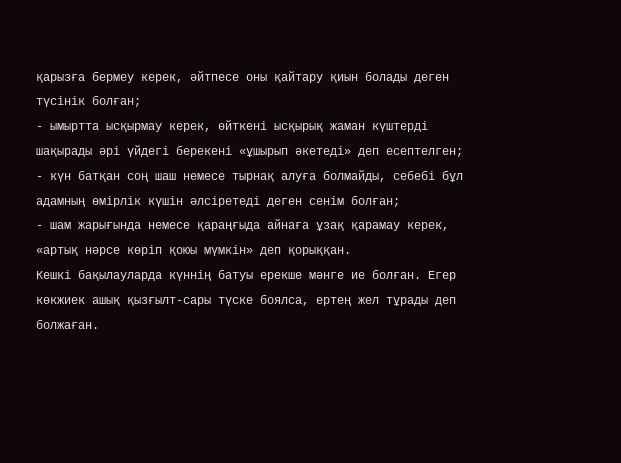қарызға бермеу керек, әйтпесе оны қайтару қиын болады деген түсінік болған;
- ымыртта ысқырмау керек, өйткені ысқырық жаман күштерді шақырады әрі үйдегі берекені «ұшырып әкетеді» деп есептелген;
- күн батқан соң шаш немесе тырнақ алуға болмайды, себебі бұл адамның өмірлік күшін әлсіретеді деген сенім болған;
- шам жарығында немесе қараңғыда айнаға ұзақ қарамау керек, «артық нәрсе көріп қоюы мүмкін» деп қорыққан.
Кешкі бақылауларда күннің батуы ерекше мәнге ие болған. Егер көкжиек ашық қызғылт-сары түске боялса, ертең жел тұрады деп болжаған.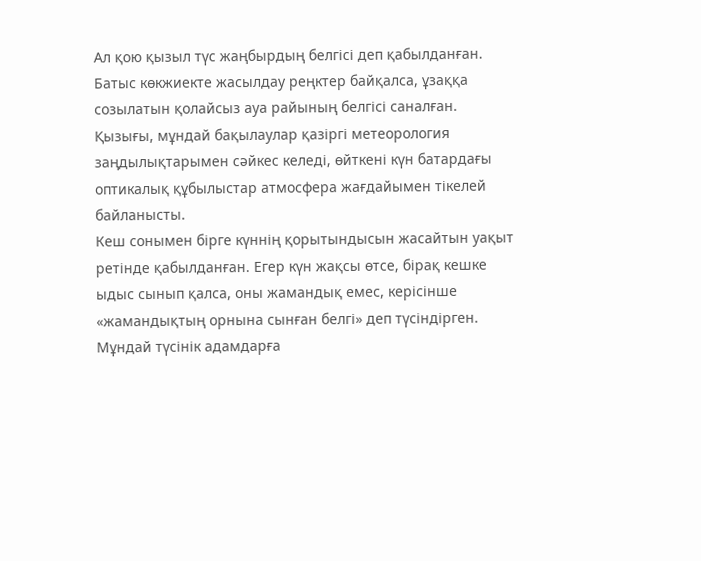Ал қою қызыл түс жаңбырдың белгісі деп қабылданған. Батыс көкжиекте жасылдау реңктер байқалса, ұзаққа созылатын қолайсыз ауа райының белгісі саналған. Қызығы, мұндай бақылаулар қазіргі метеорология заңдылықтарымен сәйкес келеді, өйткені күн батардағы оптикалық құбылыстар атмосфера жағдайымен тікелей байланысты.
Кеш сонымен бірге күннің қорытындысын жасайтын уақыт ретінде қабылданған. Егер күн жақсы өтсе, бірақ кешке ыдыс сынып қалса, оны жамандық емес, керісінше «жамандықтың орнына сынған белгі» деп түсіндірген. Мұндай түсінік адамдарға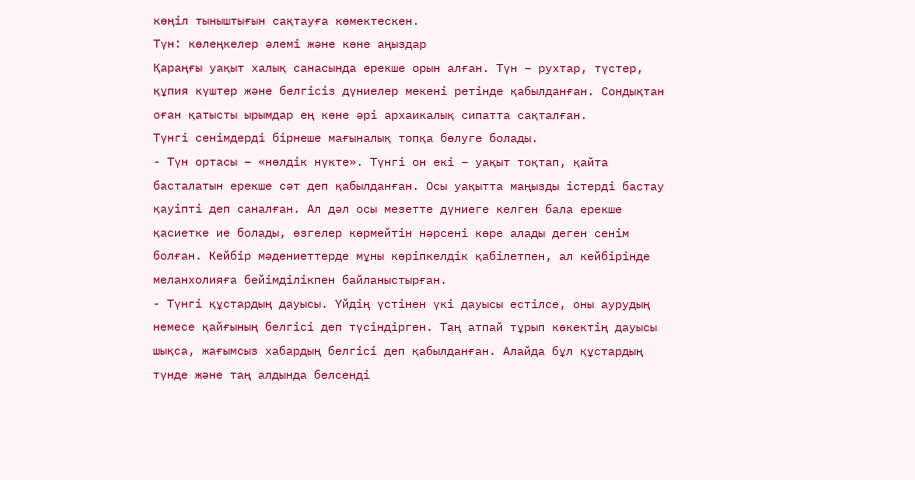көңіл тыныштығын сақтауға көмектескен.
Түн: көлеңкелер әлемі және көне аңыздар
Қараңғы уақыт халық санасында ерекше орын алған. Түн – рухтар, түстер, құпия күштер және белгісіз дүниелер мекені ретінде қабылданған. Сондықтан оған қатысты ырымдар ең көне әрі архаикалық сипатта сақталған.
Түнгі сенімдерді бірнеше мағыналық топқа бөлуге болады.
- Түн ортасы – «нөлдік нүкте». Түнгі он екі – уақыт тоқтап, қайта басталатын ерекше сәт деп қабылданған. Осы уақытта маңызды істерді бастау қауіпті деп саналған. Ал дәл осы мезетте дүниеге келген бала ерекше қасиетке ие болады, өзгелер көрмейтін нәрсені көре алады деген сенім болған. Кейбір мәдениеттерде мұны көріпкелдік қабілетпен, ал кейбірінде меланхолияға бейімділікпен байланыстырған.
- Түнгі құстардың дауысы. Үйдің үстінен үкі дауысы естілсе, оны аурудың немесе қайғының белгісі деп түсіндірген. Таң атпай тұрып көкектің дауысы шықса, жағымсыз хабардың белгісі деп қабылданған. Алайда бұл құстардың түнде және таң алдында белсенді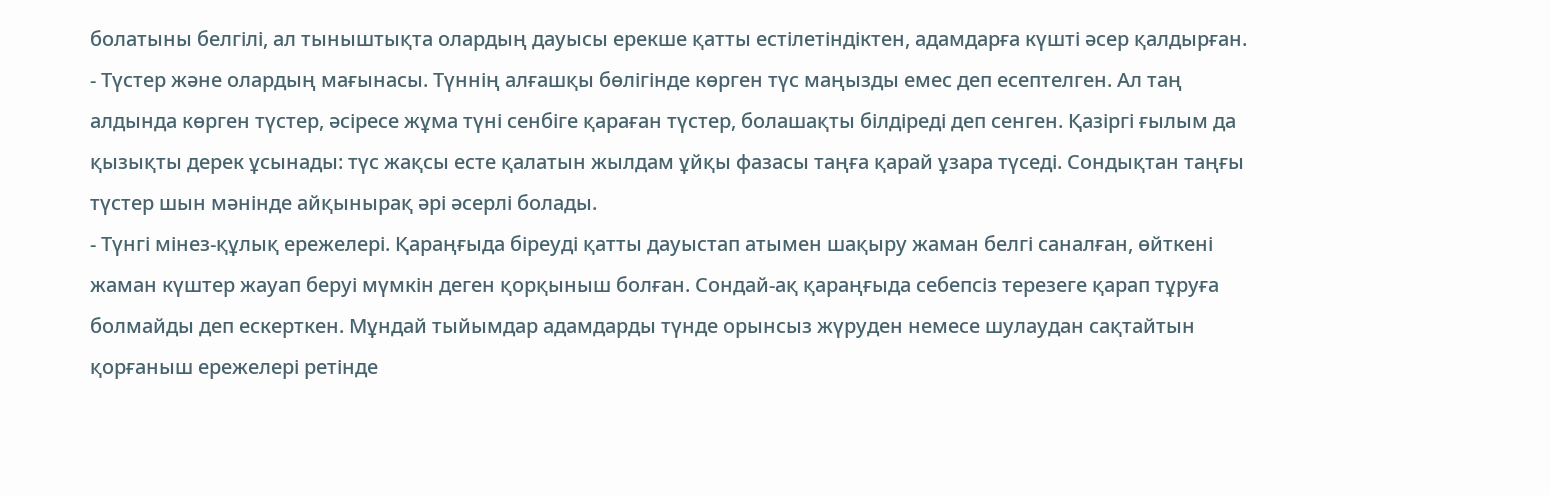болатыны белгілі, ал тыныштықта олардың дауысы ерекше қатты естілетіндіктен, адамдарға күшті әсер қалдырған.
- Түстер және олардың мағынасы. Түннің алғашқы бөлігінде көрген түс маңызды емес деп есептелген. Ал таң алдында көрген түстер, әсіресе жұма түні сенбіге қараған түстер, болашақты білдіреді деп сенген. Қазіргі ғылым да қызықты дерек ұсынады: түс жақсы есте қалатын жылдам ұйқы фазасы таңға қарай ұзара түседі. Сондықтан таңғы түстер шын мәнінде айқынырақ әрі әсерлі болады.
- Түнгі мінез-құлық ережелері. Қараңғыда біреуді қатты дауыстап атымен шақыру жаман белгі саналған, өйткені жаман күштер жауап беруі мүмкін деген қорқыныш болған. Сондай-ақ қараңғыда себепсіз терезеге қарап тұруға болмайды деп ескерткен. Мұндай тыйымдар адамдарды түнде орынсыз жүруден немесе шулаудан сақтайтын қорғаныш ережелері ретінде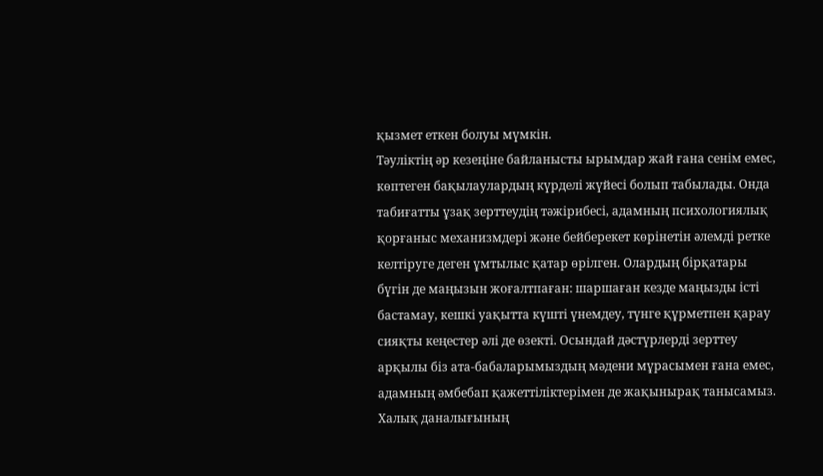қызмет еткен болуы мүмкін.
Тәуліктің әр кезеңіне байланысты ырымдар жай ғана сенім емес, көптеген бақылаулардың күрделі жүйесі болып табылады. Онда табиғатты ұзақ зерттеудің тәжірибесі, адамның психологиялық қорғаныс механизмдері және бейберекет көрінетін әлемді ретке келтіруге деген ұмтылыс қатар өрілген. Олардың бірқатары бүгін де маңызын жоғалтпаған: шаршаған кезде маңызды істі бастамау, кешкі уақытта күшті үнемдеу, түнге құрметпен қарау сияқты кеңестер әлі де өзекті. Осындай дәстүрлерді зерттеу арқылы біз ата-бабаларымыздың мәдени мұрасымен ғана емес, адамның әмбебап қажеттіліктерімен де жақынырақ танысамыз. Халық даналығының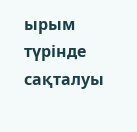ырым түрінде сақталуы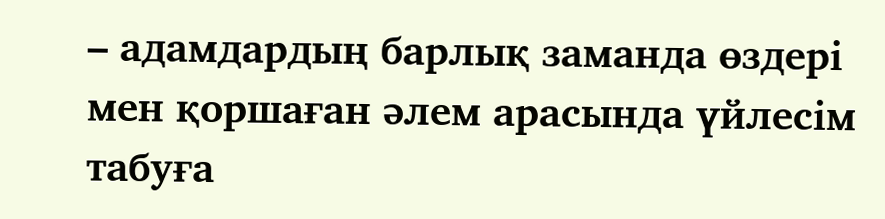– адамдардың барлық заманда өздері мен қоршаған әлем арасында үйлесім табуға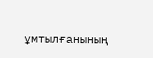ұмтылғанының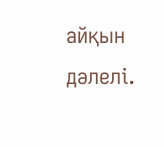айқын дәлелі.